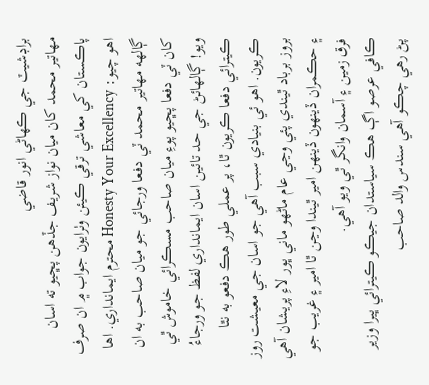براڊشيٽ جي ڪهاڻي انور قاضي
مهاتير محمد کان ميان نواز شريف جڏهن پڇيو ته اسان پاڪستان کي معاشي ترقي ڪيئن وٺرايون جواب ۾ ان صرف اهو چيو: Honesty Your Excellency محترم ايمانداري. اها ڳالهه مهاتير محمد ٽي دفعا ورجائي جو ميان صاحب به ان کان ٽي دفعا پڇيو پوءِ ميان صاحب مسڪرائي خاموش ٿي ويو! ڳالهائڻ جي حد تائين اسان ايمانداري لفظ جو ورجاءُ ڪيترائي دفعا ڪريون ٿا، پر عملي طور هڪ دفعو به نٿا ڪريون. اهو ئي بنيادي سبب آهي جو اسان جي معيشت روز بروز برباد ٿيندي پئي وڃي عام ماڻهو ماني ڀور لاءِ پريشان آهي ۽ حڪمران ڏينهون ڏينهن امير ٿيندا وڃن ٿا امير ۽ غريب جو فرق زمين ۽ آسمان وانگر ٿي ويو آهي.
ڪافي عرصو اڳ هڪ سياستدان جيڪو ڪيترائي ڀيرا وزير پڻ رهي چڪو آهي سندس والد صاحب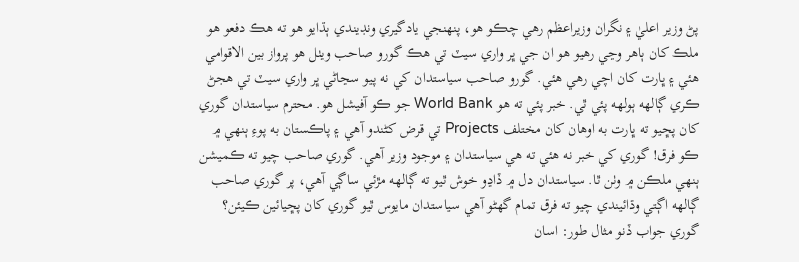پڻ وزير اعليٰ ۽ نگران وزيراعظم رهي چڪو هو، پنهنجي يادگيري ونڊيندي ٻڌايو هو ته هڪ دفعو هو ملڪ کان ٻاهر وڃي رهيو هو ان جي ڀر واري سيٽ تي هڪ گورو صاحب ويٺل هو پرواز بين الاقوامي هئي ۽ ڀارت کان اچي رهي هئي. گورو صاحب سياستدان کي نه پيو سڃاڻي ڀر واري سيٽ تي هجڻ ڪري ڳالهه ٻولهه پئي ٿي. خبر پئي ته هو World Bank جو ڪو آفيشل هو. محترم سياستدان گوري کان پڇيو ته ڀارت به اوهان کان مختلف Projects تي قرض کڻندو آهي ۽ پاڪستان به پوءِ ٻنهي ۾ ڪو فرق! گوري کي خبر نه هئي ته هي سياستدان ۽ موجود وزير آهي. گوري صاحب چيو ته ڪميشن ٻنهي ملڪن ۾ وٺن ٿا. سياستدان دل ۾ ڏاڍو خوش ٿيو ته ڳالهه مڙئي ساڳي آهي، پر گوري صاحب ڳالهه اڳتي وڌائيندي چيو ته فرق تمام گهڻو آهي سياستدان مايوس ٿيو گوري کان پڇيائين ڪيئن؟ گوري جواب ڏنو مثال طور: اسان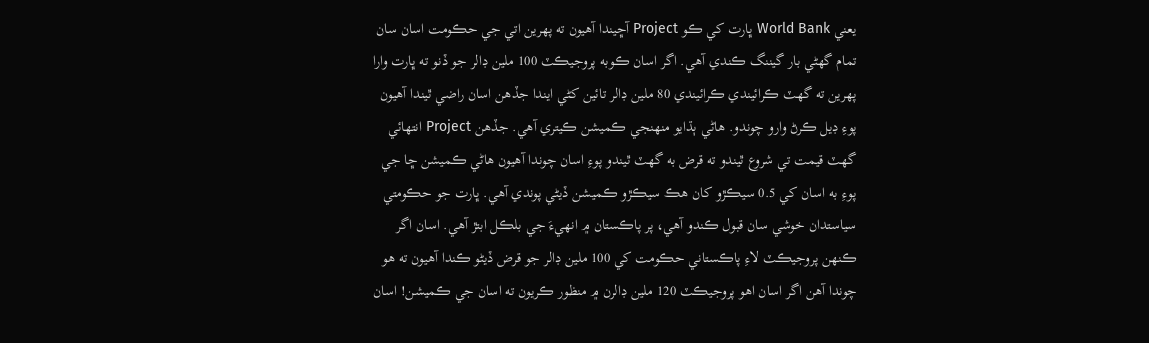يعني World Bank ڀارت کي ڪو Project آڇيندا آهيون ته پهرين اتي جي حڪومت اسان سان تمام گهڻي بار گيننگ ڪندي آهي. اگر اسان ڪوبه پروجيڪٽ 100 ملين ڊالر جو ڏنو ته ڀارت وارا پهرين ته گهٽ ڪرائيندي ڪرائيندي 80 ملين ڊالر تائين کڻي ايندا جڏهن اسان راضي ٿيندا آهيون پوءِ ڊيل ڪرڻ وارو چوندو. هاڻي ٻڌايو منهنجي ڪميشن ڪيتري آهي. جڏهن Project انتهائي گهٽ قيمت تي شروع ٿيندو ته قرض به گهٽ ٿيندو پوءِ اسان چوندا آهيون هاڻي ڪميشن ڇا جي پوءِ به اسان کي 0.5 سيڪڙو کان هڪ سيڪڙو ڪميشن ڏيڻي پوندي آهي. ڀارت جو حڪومتي سياستدان خوشي سان قبول ڪندو آهي، پر پاڪستان ۾ انهيءَ جي بلڪل ابتڙ آهي. اسان اگر ڪنهن پروجيڪٽ لاءِ پاڪستاني حڪومت کي 100 ملين ڊالر جو قرض ڏيڻو ڪندا آهيون ته هو چوندا آهن اگر اسان اهو پروجيڪٽ 120 ملين ڊالرن ۾ منظور ڪريون ته اسان جي ڪميشن! اسان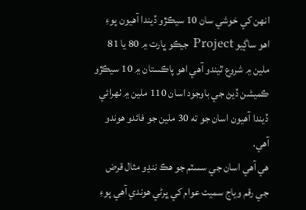انهن کي خوشي سان 10 سيڪڙو ڏيندا آهيون پوءِ اهو ساڳيو Project جيڪو ڀارت ۾ 80 يا 81 ملين ۾ شروع ٿيندو آهي اهو پاڪستان ۾ 10 سيڪڙو ڪميشن ڏيڻ جي باوجود اسان 110 ملين ۾ ٺهرائي ڏيندا آهيون اسان جو ته 30 ملين جو فائدو هوندو آهي.
هي آهي اسان جي سسٽم جو هڪ ننڍو مثال قرض جي رقم وياج سميت عوام کي ڀرڻي هوندي آهي پوءِ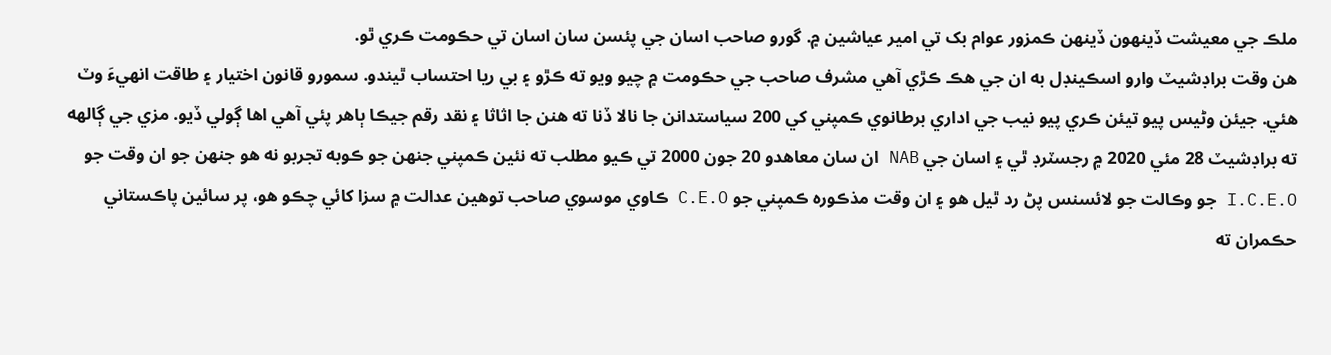ملڪ جي معيشت ڏينهون ڏينهن ڪمزور عوام بک تي امير عياشين ۾. گورو صاحب اسان جي پئسن سان اسان تي حڪومت ڪري ٿو.
هن وقت براڊشيٽ وارو اسڪينڊل به ان جي هڪ ڪڙي آهي مشرف صاحب جي حڪومت ۾ چيو ويو ته ڪڙو ۽ بي ريا احتساب ٿيندو. سمورو قانون اختيار ۽ طاقت انهيءَ وٽ هئي. جيئن وڻيس پيو تيئن ڪري پيو نيب جي اداري برطانوي ڪمپني کي 200 سياستدانن جا نالا ڏنا ته هنن جا اثاثا ۽ نقد رقم جيڪا ٻاهر پئي آهي اها ڳولي ڏيو. مزي جي ڳالهه ته براڊشيٽ 28 مئي 2020 ۾ رجسٽرڊ ٿي ۽ اسان جي NAB ان سان معاهدو 20 جون 2000 تي ڪيو مطلب ته نئين ڪمپني جنهن جو ڪوبه تجربو نه هو جنهن جو ان وقت جو I.C.E.O جو وڪالت جو لائسنس پڻ رد ٿيل هو ۽ ان وقت مذڪوره ڪمپني جو C.E.O ڪاوي موسوي صاحب توهين عدالت ۾ سزا کائي چڪو هو، پر سائين پاڪستاني حڪمران ته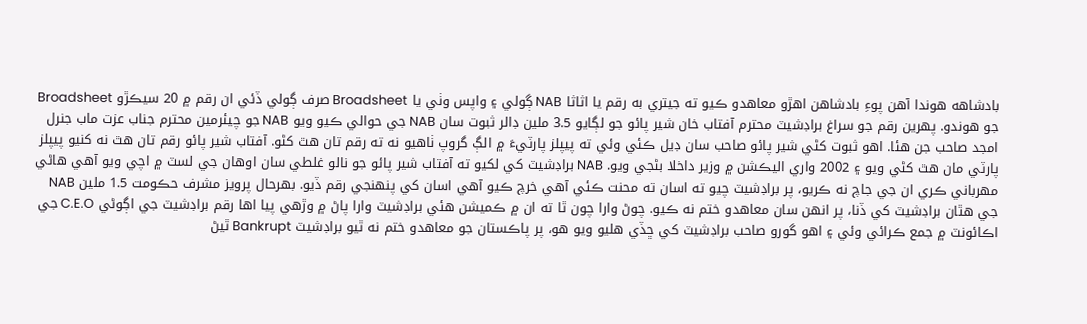بادشاهه هوندا آهن پوءِ بادشاهن اهڙو معاهدو ڪيو ته جيتري به رقم يا اثاثا NAB ڳولي ۽ واپس وٺي يا Broadsheet صرف ڳولي ڏئي ان رقم ۾ 20 سيڪڙو Broadsheet جو هوندو. پهرين رقم جو سراغ براڊشيٽ محترم آفتاب خان شير پائو جو لڳايو 3.5 ملين ڊالر ثبوت سان NAB جي حوالي ڪيو ويو NAB جو چيئرمين محترم جناب عزت ماب جنرل امجد صاحب جن هئا. اهو ثبوت کڻي شير پائو صاحب سان ڊيل ڪئي وئي ته پيپلز پارٽيءَ ۾ الڳ گروپ ٺاهيو نه ته رقم تان هٿ کڻو. آفتاب شير پائو رقم تان هٿ نه کنيو پيپلز پارٽي مان هٿ کڻي ويو ۽ 2002 واري اليڪشن ۾ وزير داخلا بڻجي ويو. NAB براڊشيٽ کي لکيو ته آفتاب شير پائو جو نالو غلطي سان اوهان جي لسٽ ۾ اچي ويو آهي هاڻي مهرباني ڪري ان جي جاچ نه ڪريو، پر براڊشيٽ چيو ته اسان ته محنت ڪئي آهي خرچ ڪيو آهي اسان کي پنهنجي رقم ڏيو. بهرحال پرويز مشرف حڪومت 1.5 ملين NAB جي هٿان براڊشيٽ کي ڏنا، پر انهن سان معاهدو ختم نه ڪيو. چوڻ وارا چون ٿا ته ان ۾ ڪميشن هئي براڊشيٽ وارا پاڻ ۾ وڙهي پيا اها رقم براڊشيٽ جي اڳوڻي C.E.O جي اڪائونٽ ۾ جمع ڪرائي وئي ۽ اهو گورو صاحب براڊشيٽ کي ڇڏي هليو ويو هو، پر پاڪستان جو معاهدو ختم نه ٿيو براڊشيٽ Bankrupt ٿيڻ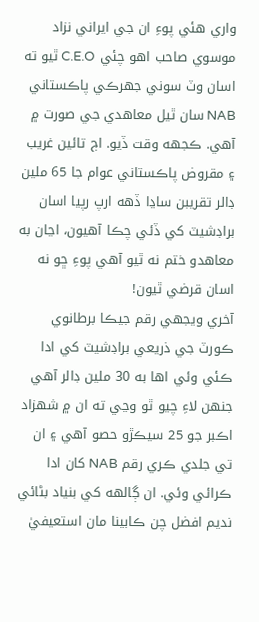واري هئي پوءِ ان جي ايراني نزاد موسوي صاحب اهو چئي C.E.O ٿيو ته اسان وٽ سوني جهرڪي پاڪستاني NAB سان ٿيل معاهدي جي صورت ۾ آهي. ڪجهه وقت ڏيو. اڄ تائين غريب ۽ مقروض پاڪستاني عوام جا 65 ملين ڊالر تقريبن ساڍا ڏهه ارپ رپيا اسان براڊشيٽ کي ڏئي چڪا آهيون، اڃان به معاهدو ختم نه ٿيو آهي پوءِ ڇو نه اسان قرضي ٿيون!
آخري ويجهي رقم جيڪا برطانوي ڪورٽ جي ذريعي براڊشيٽ کي ادا ڪئي وئي اها به 30 ملين ڊالر آهي جنهن لاءِ چيو ٿو وڃي ته ان ۾ شهزاد اڪبر جو 25 سيڪڙو حصو آهي ۽ ان تي جلدي ڪري رقم NAB کان ادا ڪرائي وئي. ان ڳالهه کي بنياد بڻائي نديم افضل چن ڪابينا مان استعيفيٰ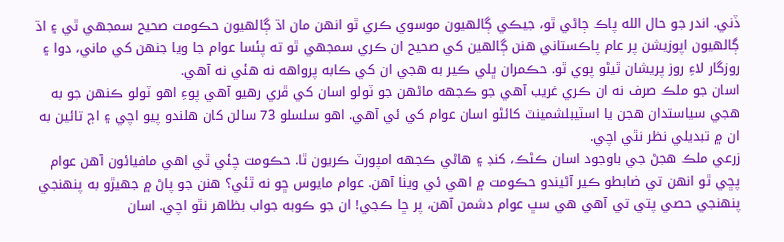ڏني. اندر جو حال الله پاڪ ڄاڻي ٿو، جيڪي ڳالهيون موسوي ڪري ٿو انهن مان اڌ ڳالهيون حڪومت صحيح سمجهي ٿي ۽ اڌ ڳالهيون اپوزيشن پر عام پاڪستاني هنن ڳالهين کي صحيح ان ڪري سمجهي ٿو ته پئسا عوام جا ويا جنهن کي ماني، دوا ۽ روزگار لاءِ روز پريشان ٿيڻو پوي ٿو. حڪمران ڀلي ڪير به هجي ان کي ڪابه پرواهه نه هئي نه آهي.
اسان جو ملڪ صرف نه ان ڪري غريب آهي جو ڪجهه ماڻهن جو ٽولو اسان کي ڦري رهيو آهي پوءِ اهو ٽولو ڪنهن جو به هجي سياستدان هجن يا اسٽيبلشمينٽ کائڻو اسان عوام کي ئي آهي. اهو سلسلو 73 سالن کان هلندو پيو اچي ۽ اڄ تائين به ان ۾ تبديلي نظر نٿي اچي.
زرعي ملڪ هجڻ جي باوجود اسان ڪڻڪ، کنڊ ۽ هاڻي ڪجهه امپورٽ ڪريون ٿا. حڪومت چئي ٿي اهي مافيائون آهن عوام پڇي ٿو انهن تي ضابطو ڪير آڻيندو حڪومت ۾ اهي ئي ويٺا آهن. عوام مايوس ڇو نه ٿئي؟ هنن جو پاڻ ۾ جهيڙو به پنهنجي پنهنجي حصي پتي تي آهي هي سڀ عوام دشمن آهن، پر ڇا ڪجي! ان جو ڪوبه جواب بظاهر نٿو اچي. اسان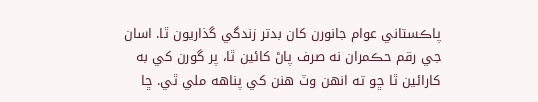پاڪستاني عوام جانورن کان بدتر زندگي گذاريون ٿا. اسان جي رقم حڪمران نه صرف پاڻ کائين ٿا، پر گورن کي به کارائين ٿا ڇو ته انهن وٽ هنن کي پناهه ملي ٿي. ڇا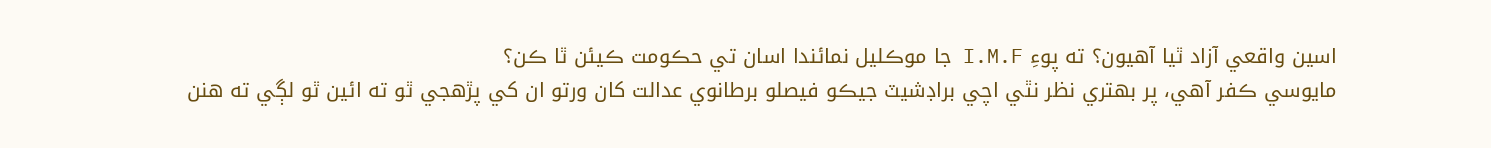اسين واقعي آزاد ٿيا آهيون؟ ته پوءِ I.M.F جا موڪليل نمائندا اسان تي حڪومت ڪيئن ٿا ڪن؟
مايوسي ڪفر آهي، پر بهتري نظر نٿي اچي براڊشيٽ جيڪو فيصلو برطانوي عدالت کان ورتو ان کي پڙهجي ٿو ته ائين ٿو لڳي ته هنن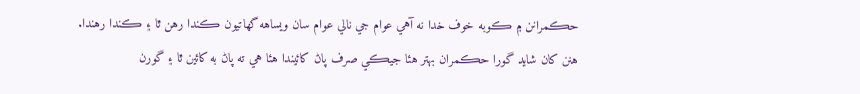حڪمرانن ۾ ڪوبه خوف خدا نه آهي عوام جي نالي عوام سان ويساهه گهاتيون ڪندا رهن ٿا ۽ ڪندا رهندا. هنن کان شايد گورا حڪمران بهتر هئا جيڪي صرف پاڻ کائيندا هئا هي ته پاڻ به کائين ٿا ۽ گورن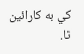کي به کارائين ٿا.